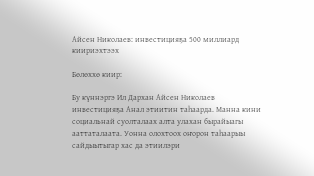Айсен Николаев: инвестицияҕа 500 миллиард киириэхтээх

Бөлөххө киир:

Бу күннэргэ Ил Дархан Айсен Николаев инвестицияҕа Анал этиитин таһаарда. Манна кини социальнай суолталаах алта улахан бырайыагы ааттаталаата. Уонна олохтоох оҥорон таһаарыы сайдыытыгар хас да этиилэри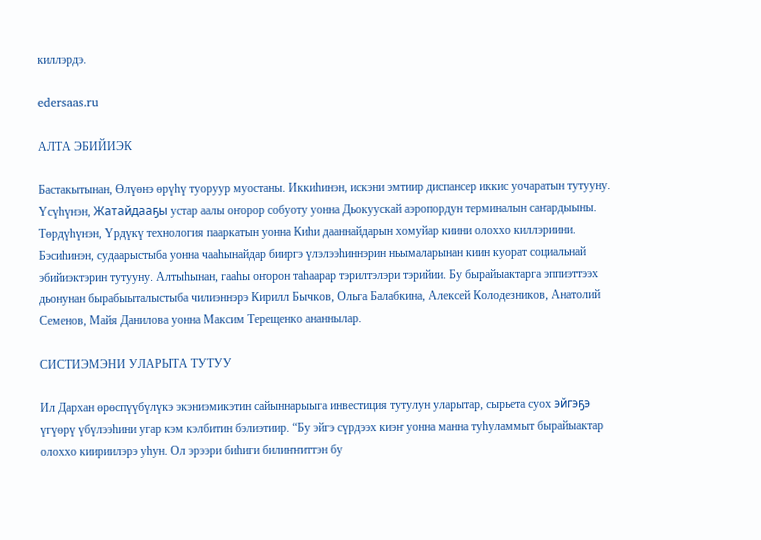киллэрдэ.

edersaas.ru

АЛТА ЭБИЙИЭК

Бастакытынан, Өлүөнэ өрүһү туоруур муостаны. Иккиһинэн, искэни эмтиир диспансер иккис уочаратын тутууну. Үсүһүнэн, Жатайдааҕы устар аалы оҥорор собуоту уонна Дьокуускай аэропордун терминалын саҥардыыны. Төрдүһүнэн, Үрдүкү технология пааркатын уонна Киһи дааннайдарын хомуйар киини олоххо киллэриини. Бэсиһинэн, судаарыстыба уонна чааһынайдар бииргэ үлэлээһиннэрин ньымаларынан киин куорат социальнай эбийиэктэрин тутууну. Алтыһынан, гааһы оҥорон таһаарар тэрилтэлэри тэрийии. Бу бырайыактарга эппиэттээх дьонунан бырабыыталыстыба чилиэннэрэ Кирилл Бычков, Ольга Балабкина, Алексей Колодезников, Анатолий Семенов, Майя Данилова уонна Максим Терещенко ананнылар.

СИСТИЭМЭНИ УЛАРЫТА ТУТУУ

Ил Дархан өрөспүүбүлүкэ экэниэмикэтин сайыннарыыга инвестиция тутулун уларытар, сырьета суох эйгэҕэ үгүөрү үбүлээһини угар кэм кэлбитин бэлиэтиир. “Бу эйгэ сүрдээх киэҥ уонна манна туһуламмыт бырайыактар олоххо киириилэрэ уһун. Ол эрээри биһиги билиҥҥиттэн бу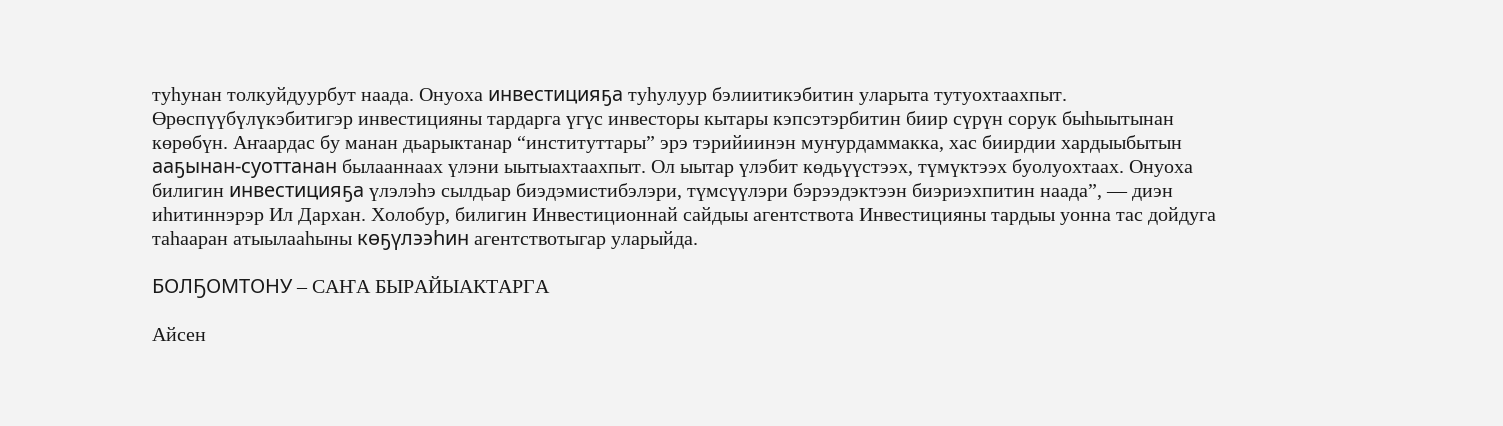туһунан толкуйдуурбут наада. Онуоха инвестицияҕа туһулуур бэлиитикэбитин уларыта тутуохтаахпыт. Өрөспүүбүлүкэбитигэр инвестицияны тардарга үгүс инвесторы кытары кэпсэтэрбитин биир сүрүн сорук быһыытынан көрөбүн. Аҥаардас бу манан дьарыктанар “институттары” эрэ тэрийиинэн муҥурдаммакка, хас биирдии хардыыбытын ааҕынан-суоттанан былааннаах үлэни ыытыахтаахпыт. Ол ыытар үлэбит көдьүүстээх, түмүктээх буолуохтаах. Онуоха билигин инвестицияҕа үлэлэһэ сылдьар биэдэмистибэлэри, түмсүүлэри бэрээдэктээн биэриэхпитин наада”, — диэн иһитиннэрэр Ил Дархан. Холобур, билигин Инвестиционнай сайдыы агентствота Инвестицияны тардыы уонна тас дойдуга таһааран атыылааһыны көҕүлээһин агентствотыгар уларыйда.

БОЛҔОМТОНУ – САҤА БЫРАЙЫАКТАРГА

Айсен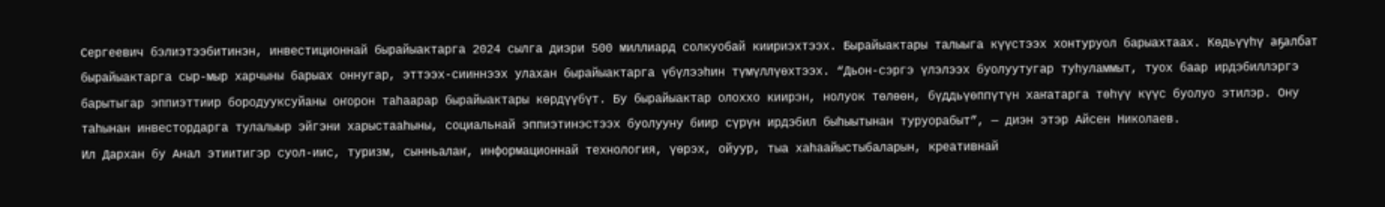Сергеевич бэлиэтээбитинэн, инвестиционнай бырайыактарга 2024 сылга диэри 500 миллиард солкуобай киириэхтээх. Бырайыактары талыыга күүстээх хонтуруол барыахтаах. Көдьүүһү аҕалбат бырайыактарга сыр-мыр харчыны барыах оннугар, эттээх-сииннээх улахан бырайыактарга үбүлээһин түмүллүөхтээх. “Дьон-сэргэ үлэлээх буолуутугар туһуламмыт, туох баар ирдэбиллэргэ барытыгар эппиэттиир бородууксуйаны оҥорон таһаарар бырайыактары көрдүүбүт. Бу бырайыактар олоххо киирэн, нолуок төлөөн, бүддьүөппүтүн хаҥатарга төһүү күүс буолуо этилэр. Ону таһынан инвестордарга тулалыыр эйгэни харыстааһыны, социальнай эппиэтинэстээх буолууну биир сүрүн ирдэбил быһыытынан туруорабыт”, — диэн этэр Айсен Николаев.
Ил Дархан бу Анал этиитигэр суол-иис, туризм, сынньалаҥ, информационнай технология, үөрэх, ойуур, тыа хаһаайыстыбаларын, креативнай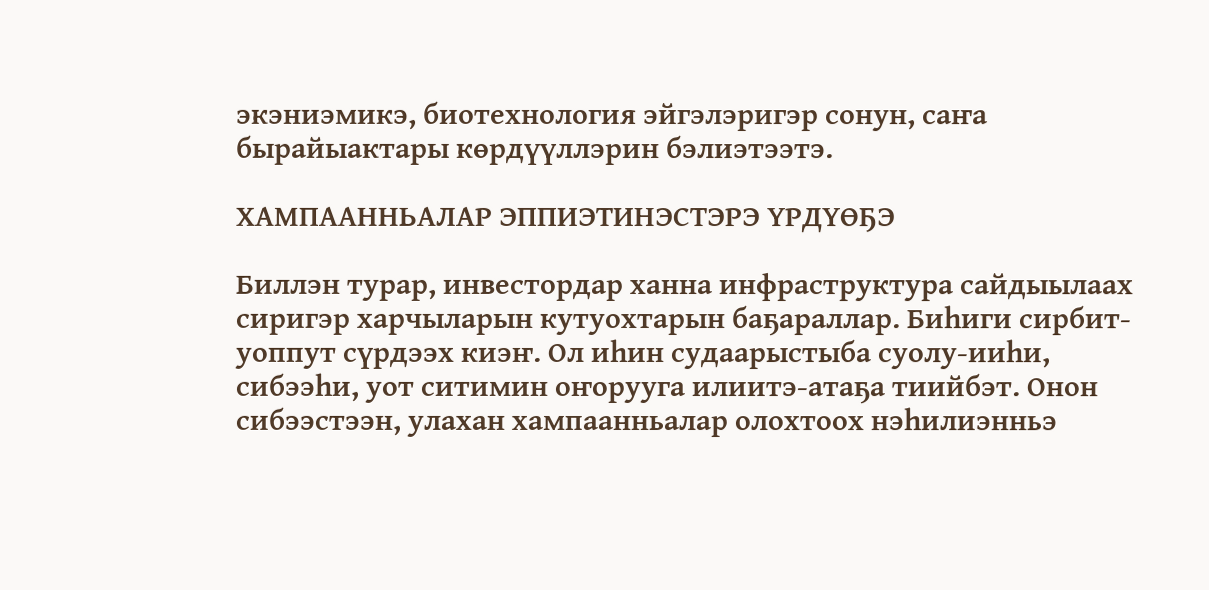экэниэмикэ, биотехнология эйгэлэригэр сонун, саҥа бырайыактары көрдүүллэрин бэлиэтээтэ.

ХАМПААННЬАЛАР ЭППИЭТИНЭСТЭРЭ ҮРДҮӨҔЭ

Биллэн турар, инвестордар ханна инфраструктура сайдыылаах сиригэр харчыларын кутуохтарын баҕараллар. Биһиги сирбит-уоппут сүрдээх киэҥ. Ол иһин судаарыстыба суолу-ииһи, сибээһи, уот ситимин оҥорууга илиитэ-атаҕа тиийбэт. Онон сибээстээн, улахан хампаанньалар олохтоох нэһилиэнньэ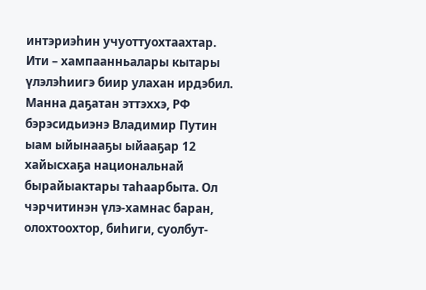интэриэһин учуоттуохтаахтар. Ити – хампаанньалары кытары үлэлэһиигэ биир улахан ирдэбил.
Манна даҕатан эттэххэ, РФ бэрэсидьиэнэ Владимир Путин ыам ыйынааҕы ыйааҕар 12 хайысхаҕа национальнай бырайыактары таһаарбыта. Ол чэрчитинэн үлэ-хамнас баран, олохтоохтор, биһиги, суолбут-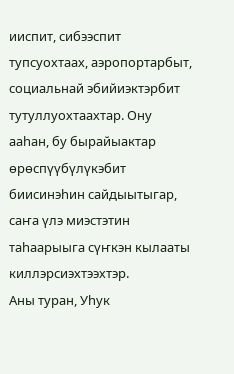ииспит, сибээспит тупсуохтаах, аэропортарбыт, социальнай эбийиэктэрбит тутуллуохтаахтар. Ону ааһан, бу бырайыактар өрөспүүбүлүкэбит биисинэһин сайдыытыгар, саҥа үлэ миэстэтин таһаарыыга сүҥкэн кылааты киллэрсиэхтээхтэр.
Аны туран, Уһук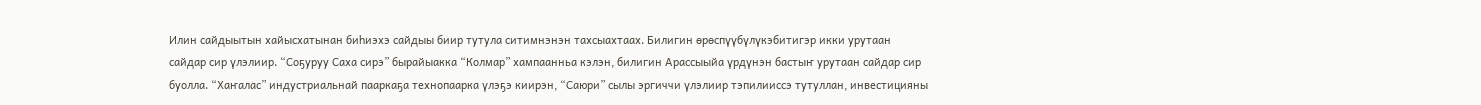Илин сайдыытын хайысхатынан биһиэхэ сайдыы биир тутула ситимнэнэн тахсыахтаах. Билигин өрөспүүбүлүкэбитигэр икки урутаан сайдар сир үлэлиир. “Соҕуруу Саха сирэ” бырайыакка “Колмар” хампаанньа кэлэн, билигин Арассыыйа үрдүнэн бастыҥ урутаан сайдар сир буолла. “Хаҥалас” индустриальнай пааркаҕа технопаарка үлэҕэ киирэн, “Саюри” сылы эргиччи үлэлиир тэпилииссэ тутуллан, инвестицияны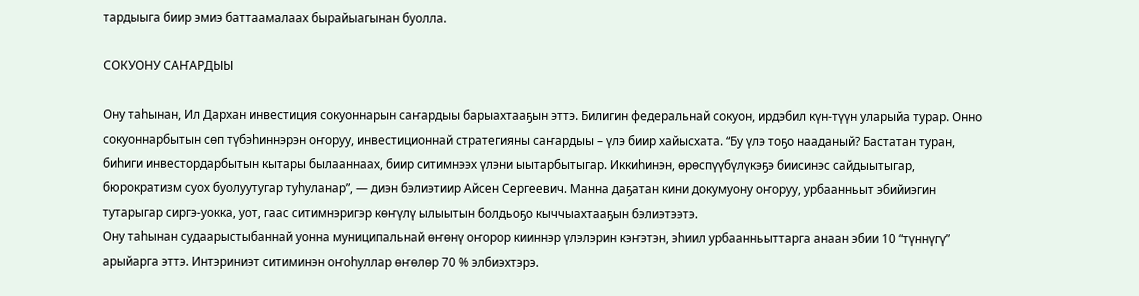тардыыга биир эмиэ баттаамалаах бырайыагынан буолла.

СОКУОНУ САҤАРДЫЫ

Ону таһынан, Ил Дархан инвестиция сокуоннарын саҥардыы барыахтааҕын эттэ. Билигин федеральнай сокуон, ирдэбил күн-түүн уларыйа турар. Онно сокуоннарбытын сөп түбэһиннэрэн оҥоруу, инвестиционнай стратегияны саҥардыы – үлэ биир хайысхата. “Бу үлэ тоҕо нааданый? Бастатан туран, биһиги инвестордарбытын кытары былааннаах, биир ситимнээх үлэни ыытарбытыгар. Иккиһинэн, өрөспүүбүлүкэҕэ биисинэс сайдыытыгар, бюрократизм суох буолуутугар туһуланар”, — диэн бэлиэтиир Айсен Сергеевич. Манна даҕатан кини докумуону оҥоруу, урбаанньыт эбийиэгин тутарыгар сиргэ-уокка, уот, гаас ситимнэригэр көҥүлү ылыытын болдьоҕо кыччыахтааҕын бэлиэтээтэ.
Ону таһынан судаарыстыбаннай уонна муниципальнай өҥөнү оҥорор кииннэр үлэлэрин кэҥэтэн, эһиил урбаанньыттарга анаан эбии 10 “түннүгү” арыйарга эттэ. Интэриниэт ситиминэн оҥоһуллар өҥөлөр 70 % элбиэхтэрэ.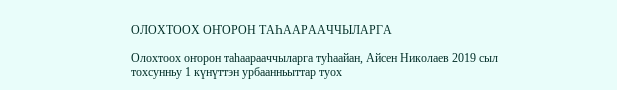ОЛОХТООХ ОҤОРОН ТАҺААРААЧЧЫЛАРГА

Олохтоох оҥорон таһаарааччыларга туһаайан, Айсен Николаев 2019 сыл тохсунньу 1 күнүттэн урбаанньыттар туох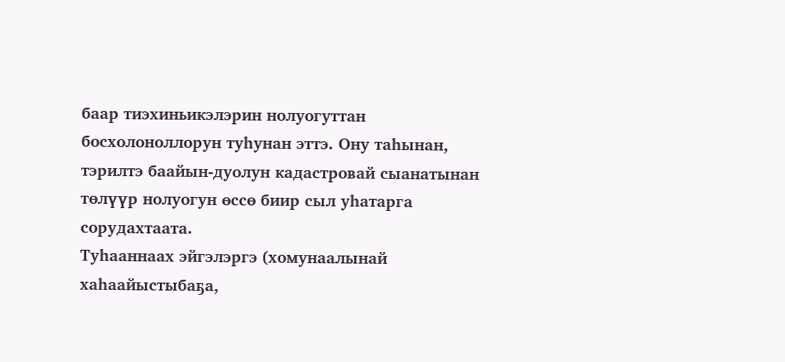баар тиэхиньикэлэрин нолуогуттан босхолоноллорун туһунан эттэ. Ону таһынан, тэрилтэ баайын-дуолун кадастровай сыанатынан төлүүр нолуогун өссө биир сыл уһатарга сорудахтаата.
Туһааннаах эйгэлэргэ (хомунаалынай хаһаайыстыбаҕа,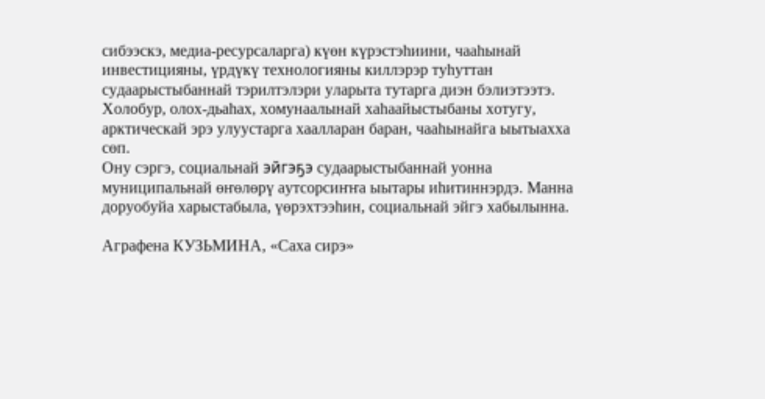сибээскэ, медиа-ресурсаларга) күөн күрэстэһиини, чааһынай инвестицияны, үрдүкү технологияны киллэрэр туһуттан судаарыстыбаннай тэрилтэлэри уларыта тутарга диэн бэлиэтээтэ. Холобур, олох-дьаһах, хомунаалынай хаһаайыстыбаны хотугу, арктическай эрэ улуустарга хаалларан баран, чааһынайга ыытыахха сөп.
Ону сэргэ, социальнай эйгэҕэ судаарыстыбаннай уонна муниципальнай өҥөлөрү аутсорсиҥҥа ыытары иһитиннэрдэ. Манна доруобуйа харыстабыла, үөрэхтээһин, социальнай эйгэ хабылынна.

Аграфена КУЗЬМИНА, «Саха сирэ»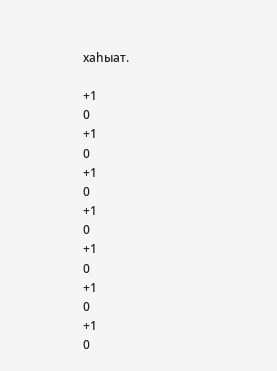хаһыат.

+1
0
+1
0
+1
0
+1
0
+1
0
+1
0
+1
0